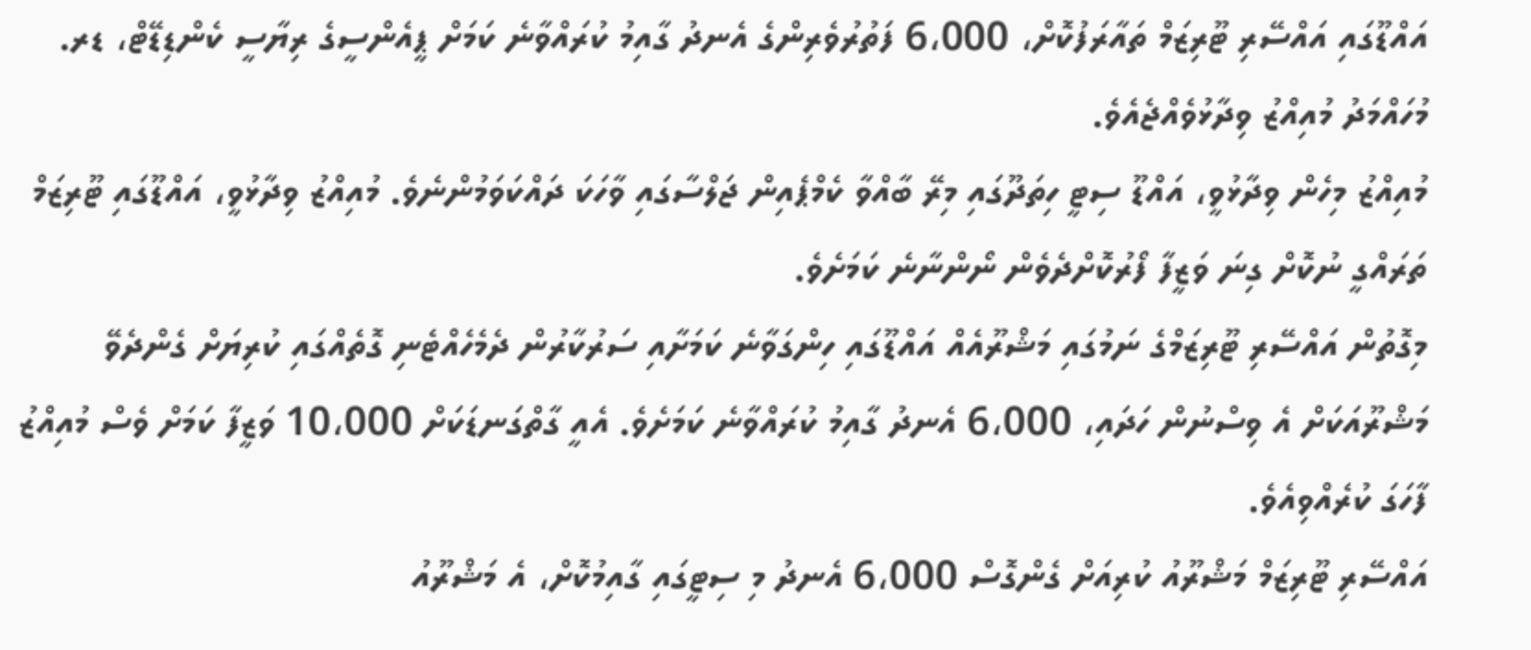އައްޑޫގައި އައްސޭރި ޓޫރިޒަމް ތައާރަފުކޮށް، 6،000 ފަތުރުވެރިންގެ އެނދު ގާއިމު ކުރައްވާނެ ކަމަށް ޕީއެންސީގެ ރިޔާސީ ކެންޑިޑޭޓް، ޑރ. މުހައްމަދު މުއިއްޒު ވިދާޅުވެއްޖެއެވެ.
މުއިއްޒު މިހެން ވިދާޅުވީ، އައްޑޫ ސިޓީ ހިތަދޫގައި މިރޭ ބާއްވާ ކެމްޕެއިން ޖަލްސާގައި ވާހަކަ ދައްކަވަމުންނެވެ. މުއިއްޒު ވިދާޅުވީ، އައްޑޫގައި ޓޫރިޒަމް ތަރައްގީ ނުކޮށް ގިނަ ވަޒީފާ ފޯރުކޮށްދެވެން ނޯންނާނެ ކަމަށެވެ.
މިގޮތުން އައްސޭރި ޓޫރިޒަމްގެ ނަމުގައި މަޝްރޫއެއް އައްޑޫގައި ހިންގަވާނެ ކަމަށާއި ސަރުކާރުން ދެމެހެއްޓެނި ގޮތެއްގައި ކުރިޔަށް ގެންދެވޭ މަޝްރޫއަކަށް އެ ވިސްނުން ހަދައި، 6،000 އެނދު ގާއިމު ކުރައްވާނެ ކަމަށެވެ. އެއީ ގާތްގަނޑަކަށް 10،000 ވަޒީފާ ކަމަށް ވެސް މުއިއްޒު ފާހަގަ ކުރެއްވިއެވެ.
އައްސޭރި ޓޫރިޒަމް މަޝްރޫއު ކުރިއަށް ގެންގޮސް 6،000 އެނދު މި ސިޓީގައި ގާއިމުކޮށް، އެ މަޝްރޫއު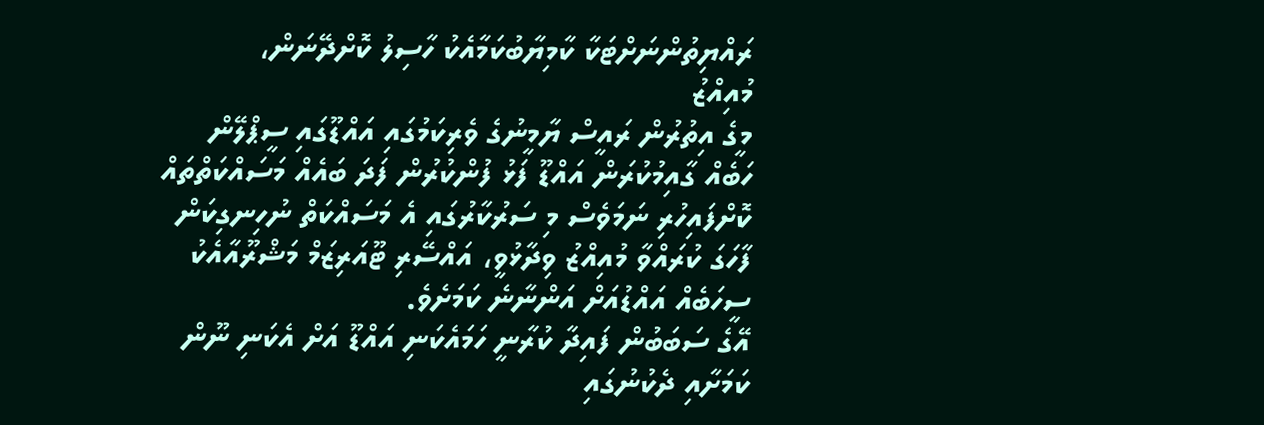ރައްޔިތުންނަށްޓަކާ ކާމިޔާބުކަމާއެކު ހާސިލު ކޮށްދޭނަން،
މުއިއްޒު
މީގެ އިތުރުން ރައީސް ޔާމީނުގެ ވެރިކަމުގައި އައްޑޫގައި ސީޕްލޭން ހަބެއް ގާއިމުކުރަން އައްޑޫ ފަޅު ފުންކުރުން ފަދަ ބައެއް މަސައްކަތްތައް ކޮށްފައިހުރި ނަމަވެސް މި ސަރުކާރުގައި އެ މަސައްކަތް ނުހިނގިކަން ފާހަގަ ކުރައްވާ މުއިއްޒު ވިދާޅުވީ، އައްސޭރި ޓޫއަރިޒަމް މަޝްރޫއާއެކު ސީހަބެއް އައްޑުއަށް އަންނާނެ ކަމަށެވެ.
އޭގެ ސަބަބުން ފައިދާ ކުރާނީ ހަމައެކަނި އައްޑޫ އަށް އެކަނި ނޫން ކަމަށާއި ދެކުނުގައި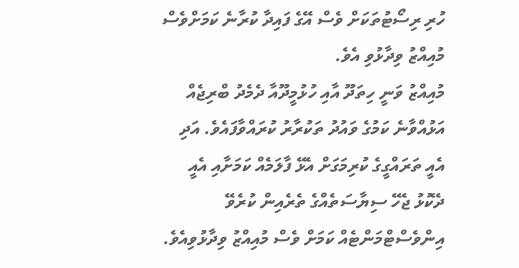ހުރި ރިސޯޓުތަކަށް ވެސް އޭގެ ފައިދާ ކުރާނެ ކަމަށްވެސް މުއިއްޒު ވިދާޅުވި އެވެ.
މުއިއްޒު ވަނީ ހިތަދޫ އާއި ހުޅުމީދޫއާ ދެމެދު ބްރިޖެއް އަޅުއްވާނެ ކަމުގެ ވައުދު ތަކުރާރު ކުރައްވާފައެވެ. އަދި އެއީ ތަރައްގީގެ ކުރިމަގަށް އެޅޭ ފާލަމެއް ކަމަށާއި އެއީ ދެކޮޅު ޖެހޭ ސިޔާސަތެއްގެ ތެރެއިން ކުރެވޭ އިންވެސްޓްމަންޓެއް ކަމަށް ވެސް މުއިއްޒު ވިދާޅުވިއެވެ.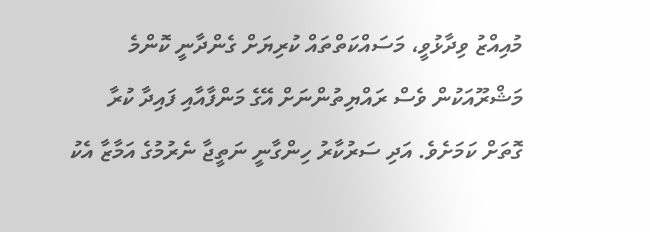މުއިއްޒު ވިދާޅުވީ، މަސައްކަތްތައް ކުރިޔަށް ގެންދާނީ ކޮންމެ މަޝްރޫއަކުން ވެސް ރައްޔިތުންނަށް އޭގެ މަންފާއާއި ފައިދާ ކުރާ ގޮތަށް ކަމަށެވެ. އަދި ސަރުކާރު ހިންގާނީ ނަތީޖާ ނެރުމުގެ އަމާޒާ އެކު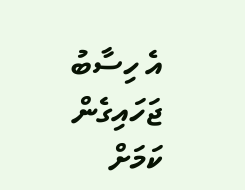އެ ހިސާބު ޖަހައިގެން ކަމަށް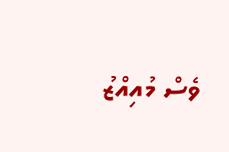ވެސް މުއިއްޒު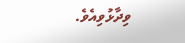ވިދާޅުވިއެވެ.